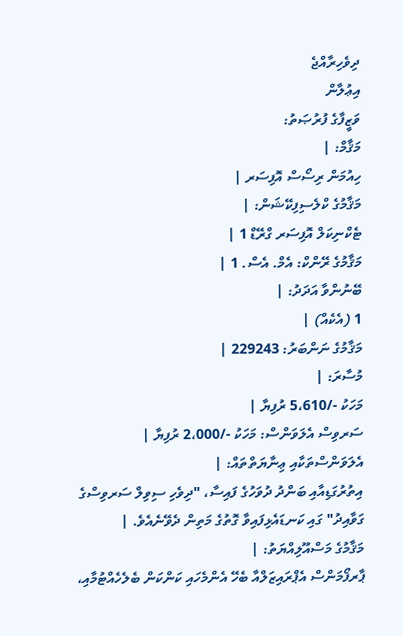ދިވެހިރާއްޖެ
އިޢުލާން
ވަޒީފާގެ ފުރުޞަތު:
މަޤާމް: |
ހިއުމަން ރިސޯސް އޮފިސަރ |
މަޤާމުގެ ކްލެސިފިކޭޝަން: |
ޓެކްނިކަލް އޮފިސަރ ގްރޭޑް 1 |
މަޤާމުގެ ރޭންކް: އެމް. އެސް. 1 |
ބޭނުންވާ އަދަދު: |
1 (އެކެއް) |
މަޤާމުގެ ނަންބަރު: 229243 |
މުސާރަ: |
މަހަކު -/5،610 ރުފިޔާ |
ސަރވިސް އެލަވަންސް: މަހަކު -/2،000 ރުފިޔާ |
އެލަވަންސްތަކާއި ޢިނާޔަތްތައް: |
އިތުރުގަޑިއާއި ބަންދު ދުވަހުގެ ފައިސާ، "ދިވެހި ސިވިލް ސަރވިސްގެ ގަވާއިދު" ގައި ކަނޑައެޅިފައިވާ ގޮތުގެ މަތިން ދެވޭނެއެވެ. |
މަޤާމުގެ މަސްއޫލިއްޔަތު: |
ޕާރފޯމަންސް އެޕްރައިޒަލްއާ ބެހޭ އެންމެހައި ކަންކަން ބެލެހެއްޓުމާއި،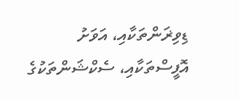ޑިވިޜަންތަކާއި، އަވަށު އޮފީސްތަކާއި، ސެކްޝަންތަކުގެ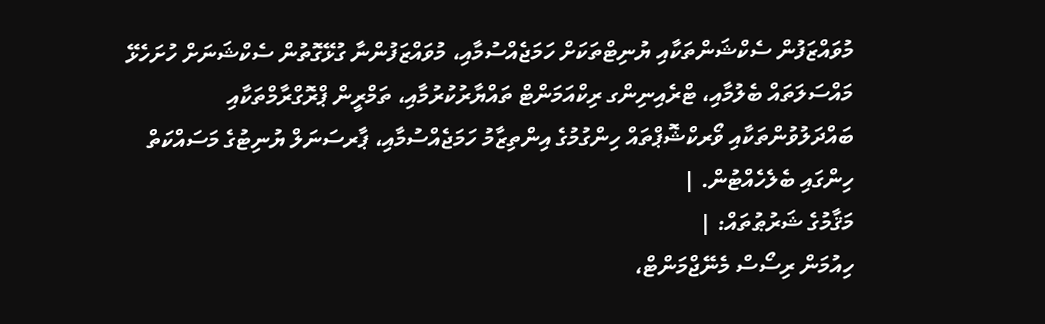މުވައްޒަފުން ސެކްޝަންތަކާއި ޔުނިޓްތަކަށް ހަމަޖެއްސުމާއި، މުވައްޒަފުންނާ ގުޅޭގޮތުން ސެކްޝަނަށް ހުށަހެޅޭ މައްސަލަތައް ބެލުމާއި، ޓްރެއިނިންގ ރިކްއަމަންޓް ތައްޔާރުކުރުމާއި، ތަމްރީން ޕްރޮގްރާމްތަކާއި ބައްދަލުވުންތަކާއި ވޯރކްޝޮޕްތައް ހިންގުމުގެ އިންތިޒާމު ހަމަޖެއްސުމާއި، ޕާރސަނަލް ޔުނިޓުގެ މަސައްކަތް ހިންގައި ބެލެހެއްޓުން. |
މަޤާމުގެ ޝަރުޠުތައް: |
ހިއުމަން ރިސޯސް މެނޭޖްމަންޓް،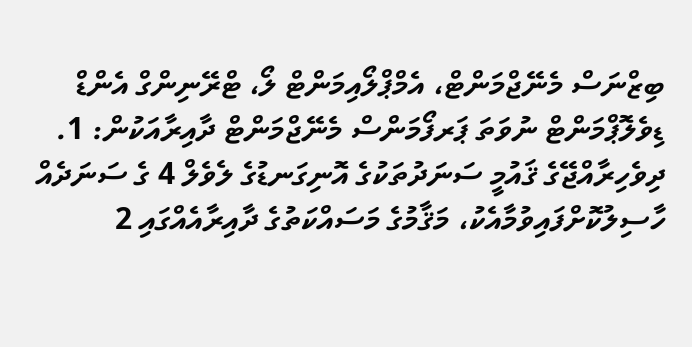ބިޒްނަސް މެނޭޖްމަންޓް، އެމްޕްލޯއިމަންޓް ލޯ، ޓްރޭނިންގް އެންޑް ޑިވެލޮޕްމަންޓް ނުވަތަ ޕަރފޯމަންސް މެނޭޖްމަންޓް ދާއިރާއަކުން: 1. ދިވެހިރާއްޖޭގެ ޤައުމީ ސަނަދުތަކުގެ އޮނިގަނޑުގެ ލެވެލް 4 ގެ ސަނަދެއް ހާސިލުކޮށްފައިވުމާއެކު، މަޤާމުގެ މަސައްކަތުގެ ދާއިރާއެއްގައި 2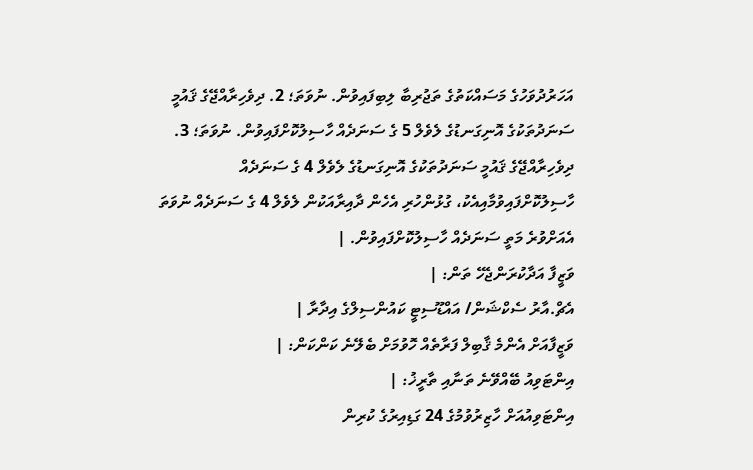އަހަރުދުވަހުގެ މަސައްކަތުގެ ތަޖުރިބާ ލިބިފައިވުން. ނުވަތަ؛ 2. ދިވެހިރާއްޖޭގެ ޤައުމީ ސަނަދުތަކުގެ އޮނިގަނޑުގެ ލެވެލް 5 ގެ ސަނަދެއް ހާސިލުކޮށްފައިވުން. ނުވަތަ؛ 3. ދިވެހިރާއްޖޭގެ ޤައުމީ ސަނަދުތަކުގެ އޮނިގަނޑުގެ ލެވެލް 4 ގެ ސަނަދެއް ހާސިލުކޮށްފައިވުމާއިއެކު، ގުޅުންހުރި އެހެން ދާއިރާއަކުން ލެވެލް 4 ގެ ސަނަދެއް ނުވަތަ އެއަށްވުރެ މަތީ ސަނަދެއް ހާސިލުކޮށްފައިވުން. |
ވަޒީފާ އަދާކުރަންޖެހޭ ތަން: |
އެޗް.އާރު ސެކްޝަން/ އައްޑޫސިޓީ ކައުންސިލްގެ އިދާރާ |
ވަޒީފާއަށް އެންމެ ޤާބިލް ފަރާތެއް ހޮވުމަށް ބެލޭނެ ކަންކަން: |
އިންޓަވިއު ބޭއްވޭނެ ތަނާއި ތާރީޚު: |
އިންޓަވިއުއަށް ހާޒިރުވުމުގެ 24 ގަޑިއިރުގެ ކުރިން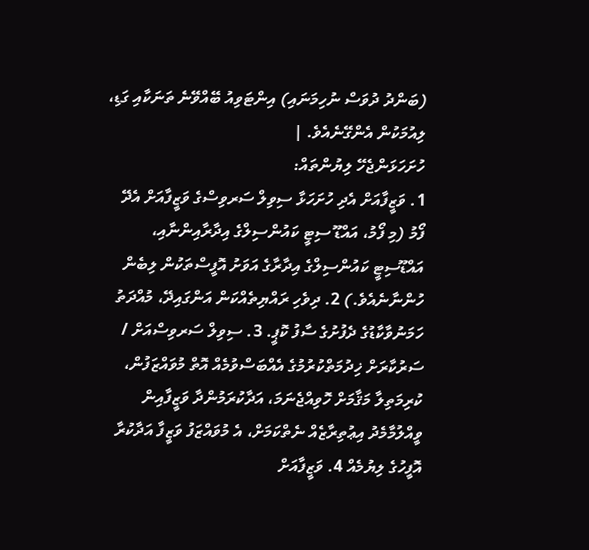(ބަންދު ދުވަސް ނުހިމަނައި) އިންޓަވިއު ބޭއްވޭނެ ތަނަކާއި ގަޑި، ލިއުމަކުން އެންގޭނެއެވެ. |
ހުށަހަޅަންޖެހޭ ލިޔުންތައް:
1. ވަޒީފާއަށް އެދި ހުށަހަޅާ ސިވިލް ސަރވިސްގެ ވަޒީފާއަށް އެދޭ ފޯމު (މި ފޯމު، އައްޑޫ ސިޓީ ކައުންސިލްގެ އިދާރާއިންނާއި، އައްޑޫސިޓީ ކައުންސިލްގެ އިދާރާގެ އަވަށު އޮފީސްތަކުން ލިބެން ހުންނާނެއެވެ.) 2. ދިވެހި ރައްޔިތެއްކަން އަންގައިދޭ، މުއްދަތު ހަމަނުވާކާޑުގެ ދެފުށުގެ ސާފު ކޮޕީ. 3. ސިވިލް ސަރވިސްއަށް / ސަރުކާރަށް ޚިދުމަތްކުރުމުގެ އެއްބަސްވުމެއް އޮތް މުވައްޒަފުން، ކުރިމަތިލާ މަޤާމަށް ހޮވިއްޖެނަމަ، އަދާކުރަމުންދާ ވަޒީފާއިން ވީއްލުމާމެދު އިޢުތިރާޒެއް ނެތްކަމަށް، އެ މުވައްޒަފު ވަޒީފާ އަދާކުރާ އޮފީހުގެ ލިޔުމެއް 4. ވަޒީފާއަށް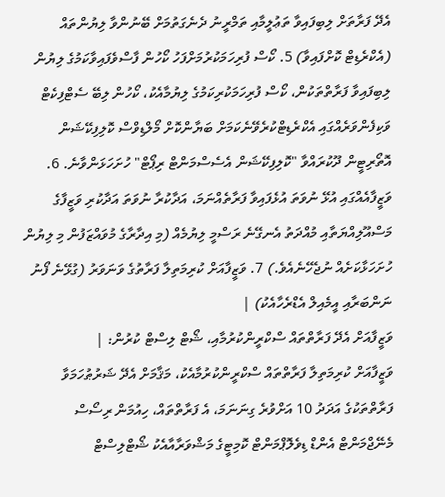އެދޭ ފަރާތަށް ލިބިފައިވާ ތަޢުލީމާއި ތަމްރީނު ދެނެގަތުމަށް ބޭނުންވާ ލިޔުންތައް (އެކްރެޑިޓް ކޮށްފައިވާ) 5. ކޯސް ފުރިހަމަކުރުމަށްފަހު ކޯހުން ފާސްވެފައިވާކަމުގެ ލިޔުން ލިބިފައިވާ ފަރާތްތަކުން، ކޯސް ފުރިހަމަކުރިކަމުގެ ލިޔުމާއެކު، ކޯހުން ލިބޭ ސެޓްފިކެޓް ވަކިފެންވަރެއްގައި އެކްރެޑިޓްކުރެވޭނެކަމަށް ބަޔާންކޮށް މޯލްޑިވްސް ކޮލިފިކޭޝަން އޮތޯރިޓީން ދޫކުރައްވާ "ކޮލިފިކޭޝަން އެސެސްމަންޓް ރިޕޯޓް" ހުށަހަޅަންވާނެ. 6. ވަޒީފާއެއްގައި އުޅޭ ނުވަތަ އުޅެފައިވާ ފަރާތެއްނަމަ، އަދާކުރާ ނުވަތަ އަދާކުރި ވަޒީފާގެ މަސްއޫލިއްޔަތާއި މުއްދަތު އެނގޭނެ ރަސްމީ ލިޔުމެއް (މި އިދާރާގެ މުވައްޒަފުން މި ލިޔުން ހުށަހަޅާކަށެއް ނުޖެހޭނެއެވެ.) 7. ވަޒީފާއަށް ކުރިމަތިލާ ފަރާތުގެ ވަނަވަރު (ގުޅޭނެ ފޯނު ނަންބަރާއި އީމެއިލް އެޑްރެހާއެކު) |
ވަޒީފާއަށް އެދޭ ފަރާތްތައް ސްކްރީންކުރުމާއި، ޝޯޓް ލިސްޓް ކުރުން: |
ވަޒީފާއަށް ކުރިމަތިލާ ފަރާތްތައް ސްކްރީންކުރުމާއެކު، މަޤާމަށް އެދޭ ޝަރުޠުހަމަވާ ފަރާތްތަކުގެ އަދަދު 10 އަށްވުރެ ގިނަނަމަ، އެ ފަރާތްތައް، ހިއުމަން ރިސޯސް މެނޭޖްމަންޓް އެންޑް ޑިވެލޮޕްމަންޓް ކޮމިޓީގެ މަޝްވަރާއާއެކު ޝޯޓްލިސްޓް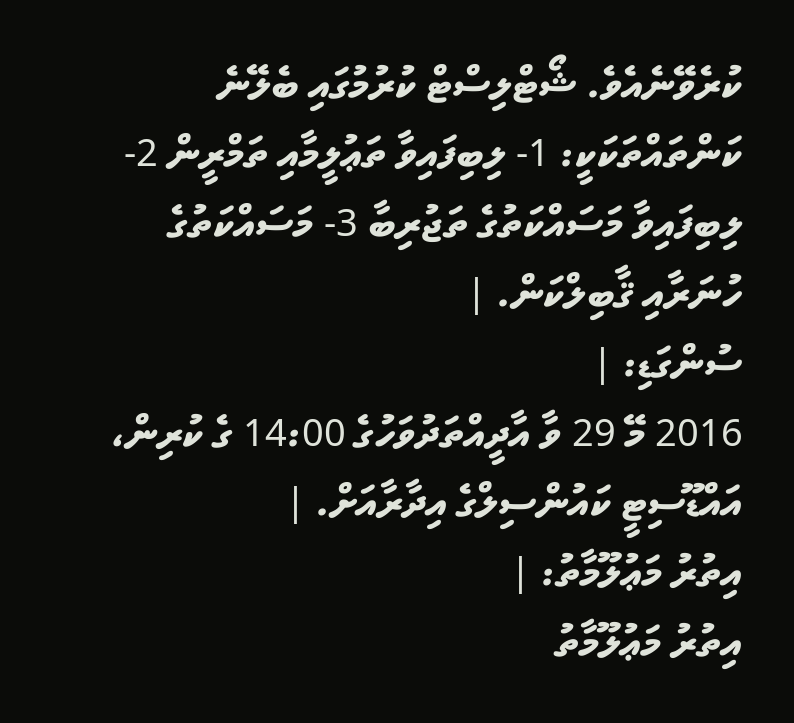ކުރެވޭނެއެވެ. ޝޯޓްލިސްޓް ކުރުމުގައި ބެލޭނެ ކަންތައްތަކަކީ: 1- ލިބިފައިވާ ތަޢުލީމާއި ތަމްރީން 2- ލިބިފައިވާ މަސައްކަތުގެ ތަޖުރިބާ 3- މަސައްކަތުގެ ހުނަރާއި ޤާބިލްކަން. |
ސުންގަޑި: |
2016 މޭ 29 ވާ އާދީއްތަދުވަހުގެ 14:00 ގެ ކުރިން، އައްޑޫސިޓީ ކައުންސިލްގެ އިދާރާއަށް. |
އިތުރު މަޢުލޫމާތު: |
އިތުރު މަޢުލޫމާތު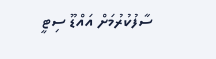ސާފުކުރުމަށް އައްޑޫ ސިޓީ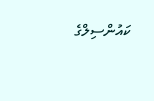ކައުންސިލްގެ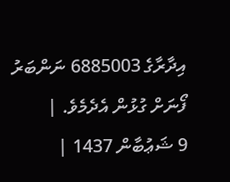އިދާރާގެ 6885003 ނަންބަރު ފޯނަށް ގުޅުން އެދެމެވެ. |
9 ޝަޢުބާން 1437 |